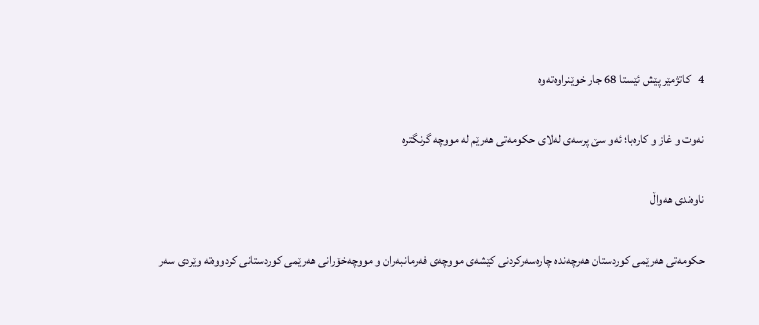4   کاتژمێر پێش ئێستا 68 جار خوێنراوەتەوە

نه‌وت و غاز و كاره‌با؛ ئه‌و سێ پرسه‌ى له‌لاى حكومه‌تى هه‌رێم له‌ مووچه‌ گرنگتره‌

ناوەندی هەواڵ

حكومه‌تى هه‌رێمى كوردستان هه‌رچه‌نده‌ چاره‌سه‌ركردنى كێشه‌ى مووچه‌ى فه‌رمانبه‌ران و مووچه‌خۆرانى هه‌رێمى كوردستانى كردووه‌ته‌ وێردى سه‌ر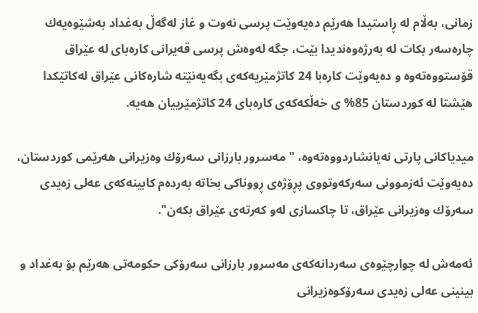زمانى، به‌ڵام له‌ ڕاستیدا هه‌رێم ده‌یه‌وێت پرسى نه‌وت و غاز له‌گه‌ڵ به‌غداد به‌شێوه‌یه‌ك چاره‌سه‌ر بكات له‌ به‌رژه‌وه‌ندیدا بێت، جگه‌ له‌وه‌ش پرسى قه‌یرانى كاره‌باى له‌ عێراق قۆستووه‌ته‌وه‌ و ده‌یه‌وێت كاره‌با 24 كاتژمێریه‌كه‌ى بگه‌یه‌نێته‌ شاره‌كانى عێراق له‌كاتێكدا هێشتا له‌ كوردستان 85% ى خه‌ڵكه‌كه‌ى كاره‌باى 24 كاتژمێرییان هه‌یه‌.

میدیاكانى پارتى نه‌یانشاردووه‌ته‌وه‌، "مه‌سرور بارزانى سه‌رۆك وه‌زیرانى هه‌رێمى كوردستان، ده‌یه‌وێت ئه‌زموونى سه‌ركه‌وتووى پڕۆژه‌ى ڕووناكى بخاته‌ به‌رده‌م كابینه‌كه‌ى عه‌لى زه‌یدى سه‌رۆك وه‌زیرانى عێراق، تا چاكسازى له‌و كه‌رته‌ى عێراق بكه‌ن".

ئه‌مه‌ش له‌ چوارچێوه‌ى سه‌ردانه‌كه‌ى مه‌سرور بارزانى سه‌رۆكى حكومه‌تى هه‌رێم بۆ به‌غداد و بینینى عه‌لى زه‌یدى سه‌رۆكوه‌زیرانى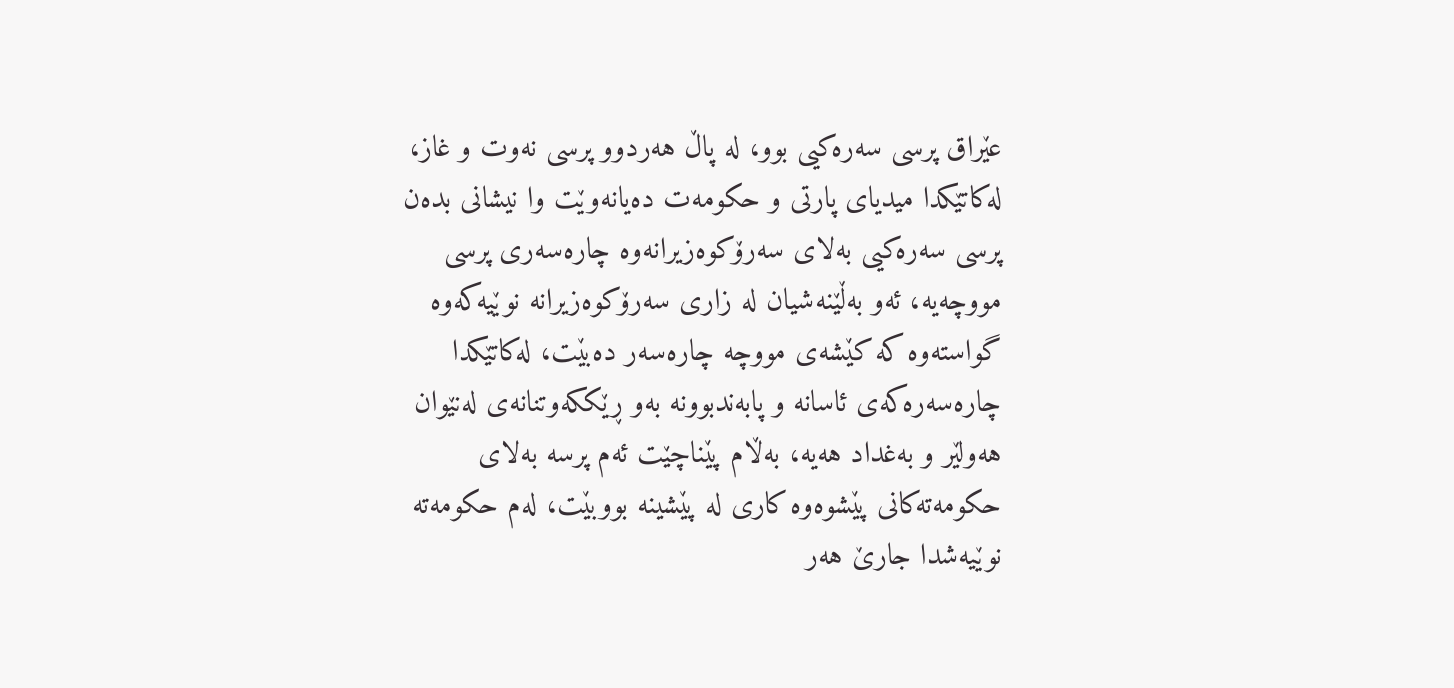عێراق پرسى سه‌ره‌كیی بوو، له‌ پاڵ هه‌ردوو پرسى نه‌وت و غاز، له‌كاتێكدا میدیاى پارتى و حكومه‌ت ده‌یانه‌وێت وا نیشانى بده‌ن پرسى سه‌ره‌كیی به‌لاى سه‌رۆكوه‌زیرانه‌وه‌ چاره‌سه‌رى پرسى مووچه‌یه‌، ئه‌و به‌ڵێنه‌شیان له‌ زارى سه‌رۆكوه‌زیرانه‌ نوێیه‌كه‌وه‌ گواسته‌وه‌ كه‌ كێشه‌ى مووچه‌ چاره‌سه‌ر ده‌بێت، له‌كاتێكدا چاره‌سه‌ره‌كه‌ى ئاسانه‌ و پابه‌ندبوونه‌ به‌و ڕێككه‌وتنانه‌ى له‌نێوان هه‌ولێر و به‌غداد هه‌یه‌، به‌ڵام پێناچێت ئه‌م پرسه‌ به‌لاى حكومه‌ته‌كانى پێشوه‌وه‌ كارى له‌ پێشینه‌ بووبێت، له‌م حكومه‌ته‌ نوێیه‌شدا جارێ هه‌ر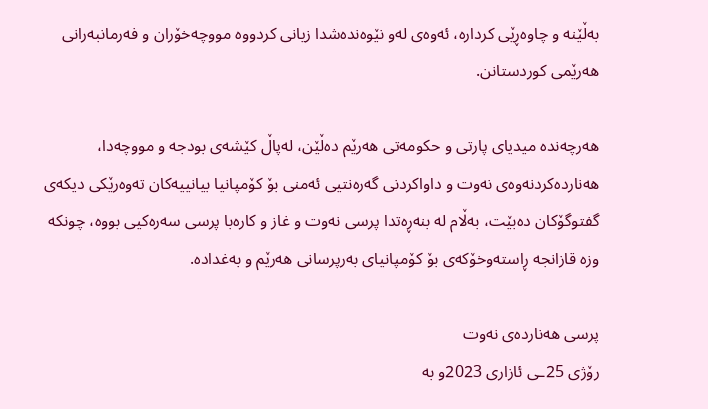به‌ڵێنه‌ و چاوه‌ڕێى كرداره‌، ئه‌وه‌ى له‌و نێوه‌نده‌شدا زیانى كردووه‌ مووچه‌خۆران و فه‌رمانبه‌رانى هه‌رێمى كوردستانن.

هه‌رچه‌نده‌ میدیاى پارتى و حكومه‌تى هه‌رێم ده‌ڵێن، لەپاڵ کێشەی بودجە و مووچه‌دا، هەناردەکردنەوەی نەوت و داواکردنی گەرەنتیی ئەمنی بۆ کۆمپانیا بیانییەکان تەوەرێکی دیکەی گفتوگۆکان دەبێت، به‌ڵام له‌ بنه‌ڕه‌تدا پرسى نه‌وت و غاز و كاره‌با پرسى سه‌ره‌كیی بووه‌، چونكه‌ وزه‌ قازانجه‌ ڕاسته‌وخۆكه‌ى بۆ كۆمپانیاى به‌رپرسانى هه‌رێم و به‌غداده‌.

پرسى هه‌نارده‌ى نه‌وت
رۆژى 25ـی ئازارى 2023و بە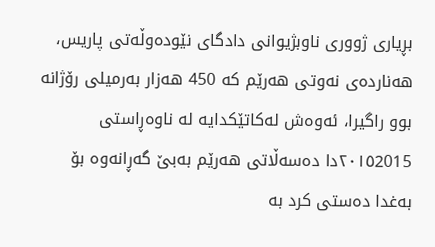بڕیارى ژووری ناوبژیوانى دادگای نێودەوڵەتی پاریس، هەناردەى نەوتى هەرێم کە 450 هەزار بەرمیلى رۆژانە بوو راگیرا، ئه‌وه‌ش له‌كاتێكدایه‌ لە ناوەڕاستى ٢٠١٥2015دا دەسەڵاتى هەرێم بەبێ گەڕانەوە بۆ بەغدا دەستى کرد بە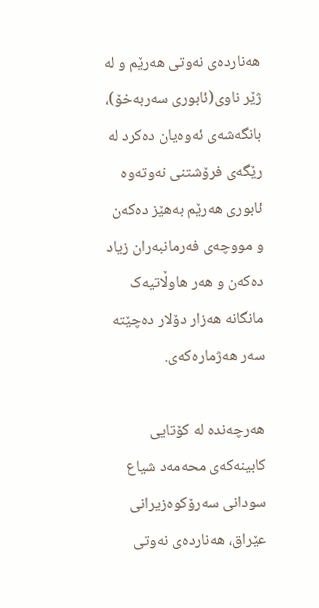هەناردەى نەوتى هەرێم و لە ژێر ناوی(ئابورى سەربەخۆ)، بانگەشەى ئەوەیان دەکرد لە رێگەى فرۆشتنى نەوتەوە ئابورى هەرێم بەهێز دەکەن و مووچەى فەرمانبەران زیاد دەکەن و هەر هاوڵاتیەک مانگانە هەزار دۆلار دەچێتە سەر هەژمارەکەی.

هه‌رچه‌نده‌ له‌ كۆتایى كابینه‌كه‌ى محه‌مه‌د شیاع سودانى سه‌رۆكوه‌زیرانى عێراق، هه‌نارده‌ى نه‌وتى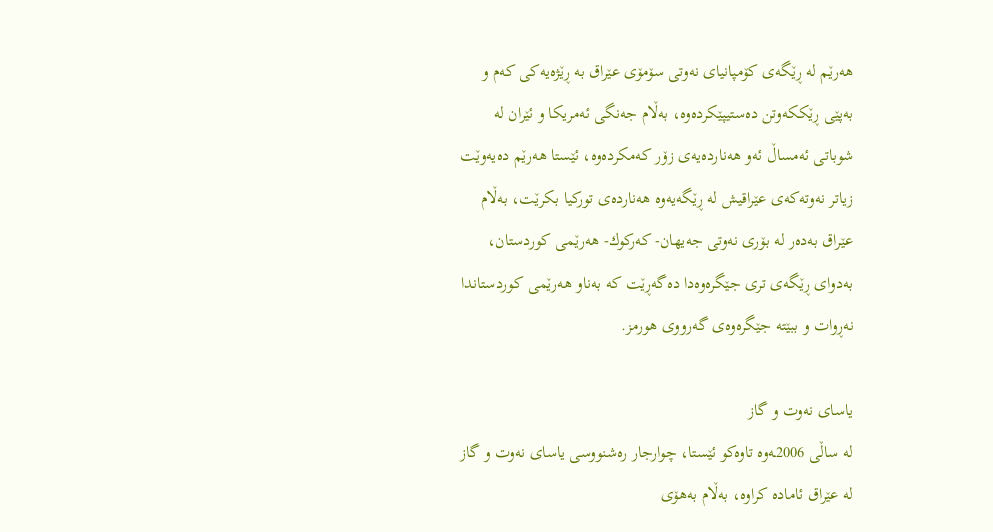هه‌رێم له‌ ڕێگه‌ى كۆمپانیاى نه‌وتى سۆمۆى عێراق به‌ ڕێژه‌یه‌كى كه‌م و به‌پێى ڕێككه‌وتن ده‌ستیپێكرده‌وه‌، به‌ڵام جه‌نگى ئه‌مریكا و ئێران له‌ شوباتى ئه‌مساڵ ئه‌و هه‌نارده‌یه‌ى زۆر كه‌مكرده‌وه‌، ئێستا هه‌رێم ده‌یه‌وێت زیاتر نه‌وته‌كه‌ى عێراقیش له‌ ڕێگه‌یه‌وه‌ هه‌نارده‌ى توركیا بكرێت، به‌ڵام عێراق به‌ده‌ر له‌ بۆرى نه‌وتى جه‌یهان- كه‌ركوك- هه‌رێمى كوردستان، به‌دواى ڕێگه‌ى ترى جێگره‌وه‌دا ده‌گه‌ڕێت كه‌ به‌ناو هه‌رێمى كوردستاندا نه‌ڕوات و ببێته‌ جێگره‌وه‌ى گه‌رووى هورمز.

یاساى نه‌وت و گاز
لە ساڵی 2006ـەوە تاوەکو ئێستا، چوارجار رەشنووسی یاسای نەوت و گاز لە عێراق ئامادە کراوە، بەڵام بەهۆی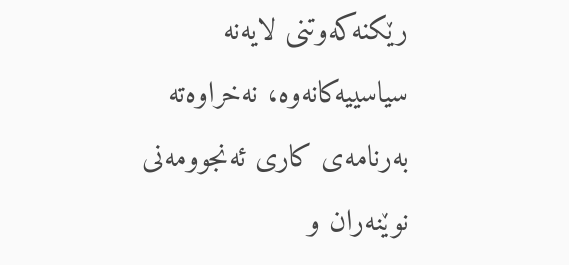رێکنەکەوتنی لایەنە سیاسییەکانەوە، نەخراوەتە بەرنامەی کاری ئەنجوومەنی نوێنەران و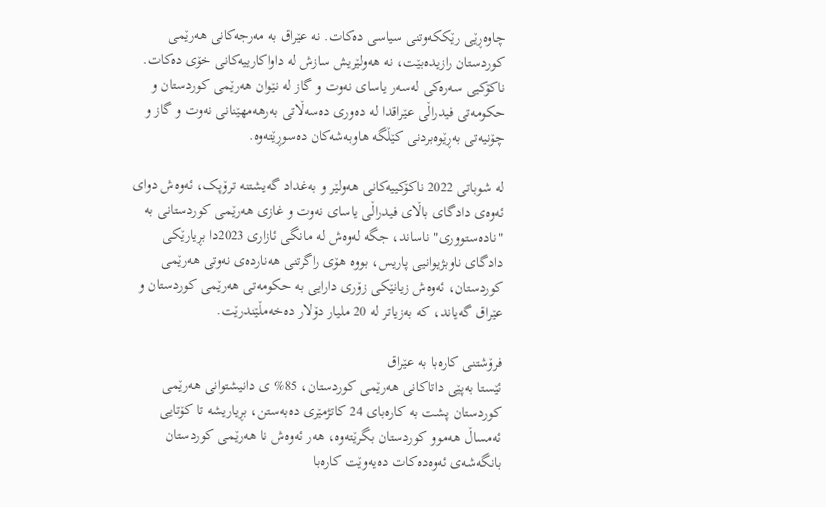چاوەڕێی رێککەوتنی سیاسی دەکات. نە عێراق بە مەرجەکانی هەرێمی کوردستان رازیدەبێت، نە هەولێریش سازش لە داواکارییەکانی خۆی دەکات.
ناکۆکیی سەرەکی لەسەر یاسای نەوت و گاز لە نێوان هەرێمی کوردستان و حکومەتی فیدراڵی عێراقدا لە دەوری دەسەڵاتی بەرهەمهێنانی نەوت و گاز و چۆنیەتی بەڕێوەبردنی کێڵگە هاوبەشەکان دەسوڕێتەوە.

لە شوباتی 2022 ناکۆکییەکانی هەولێر و بەغداد گەیشتنە ترۆپک، ئەوەش دوای ئەوەی دادگای باڵای فیدراڵی یاسای نەوت و غازی هەرێمی کوردستانی بە "نادەستووری" ناساند، جگە لەوەش لە مانگی ئازاری 2023دا بڕیارێکی دادگای ناوبژیوانیی پاریس، بووە هۆی راگرتنی هەناردەی نەوتی هەرێمی کوردستان، ئەوەش زیانێکی زۆری دارایی بە حکومەتی هەرێمی کوردستان و عێراق گەیاند، کە بەزیاتر لە 20 ملیار دۆلار دەخەمڵێندرێت.

فرۆشتنى كاره‌با به‌ عێراق
ئێستا به‌پێى داتاكانى هه‌رێمى كوردستان، 85% ى دانیشتوانى هه‌رێمى كوردستان پشت به‌ كاره‌باى 24 كاتژمێرى ده‌به‌ستن، بڕیاریشه‌ تا كۆتایى ئه‌مساڵ هه‌موو كوردستان بگرێته‌وه‌، هه‌ر ئه‌وه‌ش نا هه‌رێمى كوردستان بانگه‌شه‌ى ئه‌وه‌ده‌كات ده‌یه‌وێت كاره‌با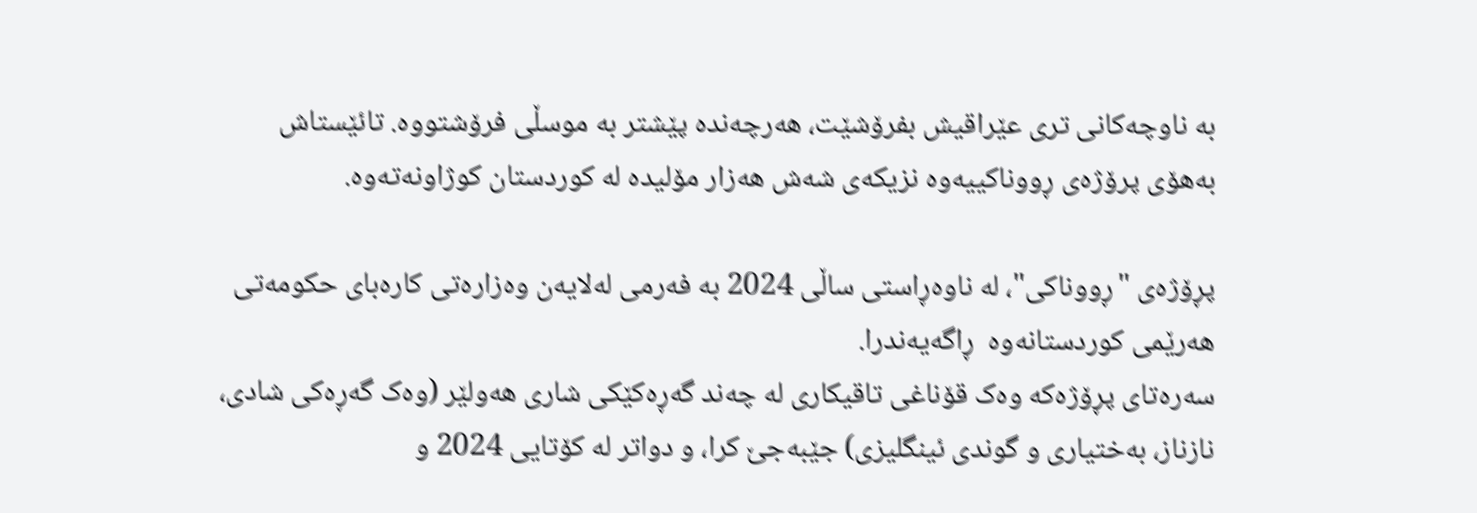به‌ ناوچه‌كانى ترى عێراقیش بفرۆشێت، هه‌رچه‌نده‌ پێشتر به‌ موسڵى فرۆشتووه‌. تائێستاش به‌هۆى پرۆژه‌ى ڕووناكییه‌وه‌ نزیكه‌ى شه‌ش هه‌زار مۆلیده‌ له‌ كوردستان كوژاونه‌ته‌وه‌.

پڕۆژەی "ڕووناکی"، لە ناوەڕاستی ساڵی 2024 بە فەرمی لەلایەن وه‌زاره‌تى كاره‌باى حکومەتی هەرێمی کوردستانەوە  ڕاگەیەندرا.
سەرەتای پڕۆژەکە وەک قۆناغی تاقیکاری لە چەند گەڕەکێکی شاری هەولێر (وەک گەڕەکی شادی، نازناز، بەختیاری و گوندی ئینگلیزی) جێبەجێ کرا، و دواتر لە کۆتایی 2024 و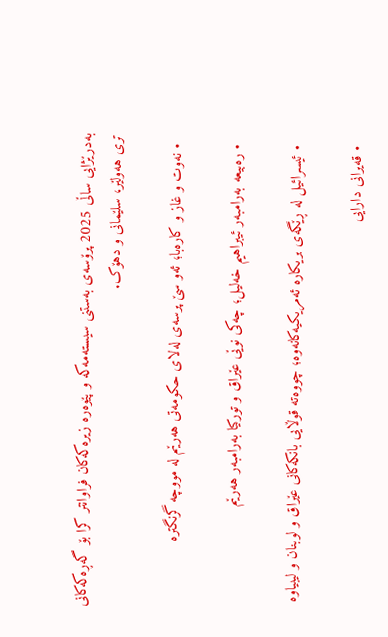بەدرێژایی ساڵی 2025 پرۆسەی بەستنی سیستەمەکە و پێوەرە زیرەکەکان فراوانتر کرا بۆ گەڕەکەکانی تری هەولێر، سلێمانی و دهۆک.

  • نه‌وت و غاز و كاره‌با؛ ئه‌و سێ پرسه‌ى له‌لاى حكومه‌تى هه‌رێم له‌ مووچه‌ گرنگتره‌

  • ره‌بیعه‌ به‌رامبه‌ر ئیبراهیم خه‌لیل؛ چه‌كی نوێى عێراق و توركیا به‌رامبه‌ر هه‌رێم

  • ئیسرائیل له‌ ڕێگه‌ى بریكاره‌ ئه‌مریكیه‌كانه‌وه‌؛ چووه‌ته‌ قوڵایی بانكه‌كانی عێراق و لوبنان و لیبیاوه‌

  • قه‌یرانى دارایى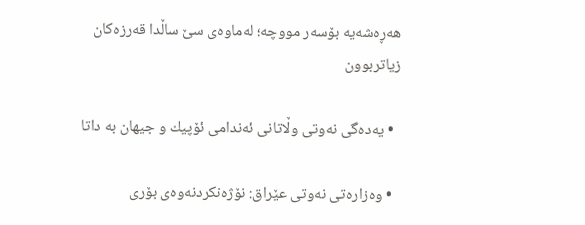هه‌ڕه‌شه‌یه‌ بۆسه‌ر مووچه‌؛ له‌ماوه‌ى سێ ساڵدا قه‌رزه‌كان زیاتربوون

  • یەدەگی نەوتی وڵاتانی ئەندامی ئۆپیك و جیهان بە داتا

  • وەزارەتی نەوتی عێراق: نۆژەنكردنەوەی بۆری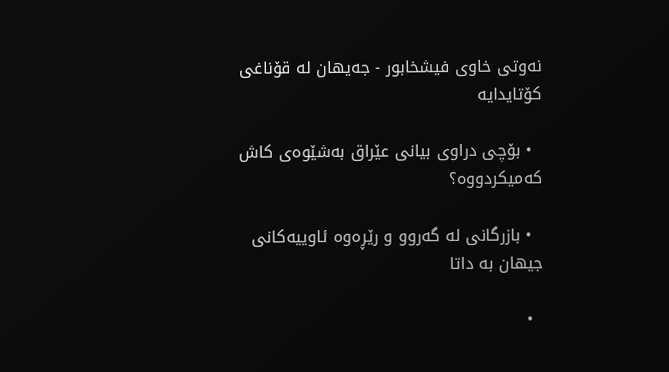نەوتی خاوی فیشخابور - جەیهان لە قۆناغی كۆتایدایە

  • بۆچی دراوی بیانی عێراق بەشێوەی كاش كەمیكردووە؟

  • بازرگانی لە گەروو و رێڕەوە ئاوییەكانی جیهان بە داتا

  •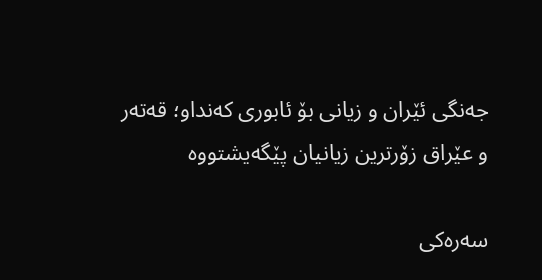جەنگی ئێران و زیانی بۆ ئابوری كەنداو؛ قەتەر و عێراق زۆرترین زیانیان پێگەیشتووە

سەرەکی